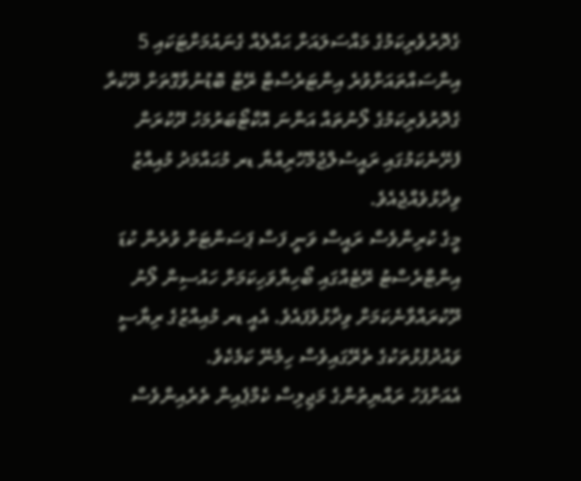ގެދޮރުވެރިކަމުގެ މައްސަލައަށް ޙައްލެއް ގެނައުމަށްޓަކައި 5 އިންސައްތައަށްވުރެ އިންޓަރެސްޓް ރޭޓް ބޮޑުނުވާގޮތަށް ދޫކުރާ ގެދޮރުވެރިކަމުގެ ލޯނުތައް އަންނަ އޮކްޓޯބަރުމަހު ދޫކުރަން ފެށޭނެކަމުގައި ރައީސުލްޖުމްހޫރިއްޔާ ޑރ މުޙައްމަދު މުއިއްޒު ވިދާޅުވެއްޖެއެވެ.
މީގެ ކުރިންވެސް ރައީސް ވަނީ ފަސް ޕަސަންޓަށް ވުރެން ކުޑަ އިންޓްރެސްޓު ރޭޓެއްގައި ބޯހިޔާވަހިކަމަށް ހައުސިން ލޯނު ދޫކުރައްވާނެކަމަށް ވިދާޅުވެފައެވެ. އެއީ ޑރ މުއިއްޒުގެ ރިޔާސީ ވައުދުފުޅުތަކުގެ ތެރޭގައިވެސް ހިމެނޭ ކަމެކެވެ.
އެއަށްފަހު ރައްޔިތުންގެ މަޖިލިސް ކެމްޕެއިން ތެރެއިންވެސް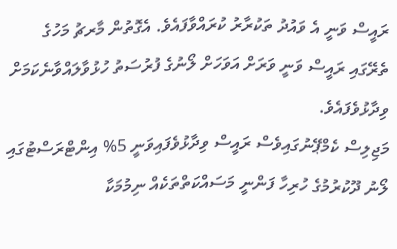ރައީސް ވަނީ އެ ވައުދު ތަކުރާރު ކުރައްވާފައެވެ. އެގޮތުން މާރޗު މަހުގެ ތެރޭގައި ރައީސް ވަނީ ވަރަށް އަވަހަށް ލޯނުގެ ފުރުސަތު ހުޅުވާލައްވާނެކަމަށް ވިދާޅުވެފައެވެ.
މަޖިލިސް ކެމްޕޭނުގައިވެސް ރައީސް ވިދާޅުވެފައިވަނީ 5% އިންޓްރަސްޓުގައި ލޯނު ދޫކުރުމުގެ ހުރިހާ ފަންނީ މަސައްކަތްތަކެއް ނިމުމަކާ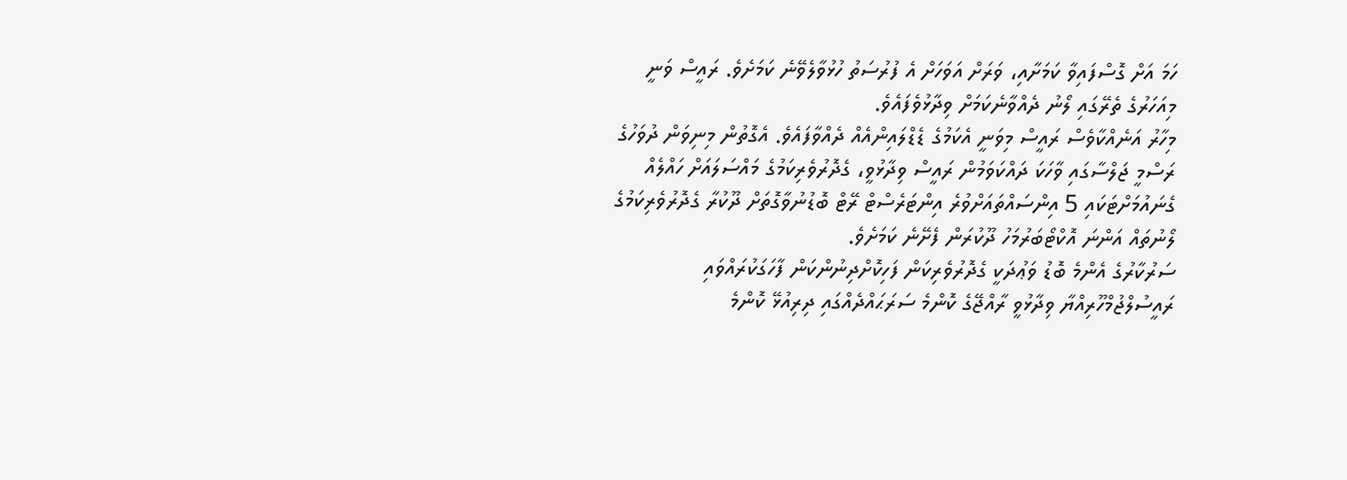ހަމަ އަށް ގޮސްފައިވާ ކަމަށާއި، ވަރަށް އަވަހަށް އެ ފުރުސަތު ހުޅުވާލެވޭނެ ކަމަށެވެ. ރައީސް ވަނީ މިއަހަރުގެ ތެރޭގައި ލޯނު ދެއްވާނެކަމަށް ވިދާޅުވެފައެވެ.
މިހާރު އަނެއްކާވެސް ރައީސް މިވަނީ އެކަމުގެ ޑެޑްލައިންއެއް ދެއްވާފައެވެ. އެގޮތުން މިނިވަން ދުވަހުގެ ރަސްމީ ޖަލްސާގައި ވާހަކަ ދައްކަވަމުން ރައީސް ވިދާޅުވީ، ގެދޮރުވެރިކަމުގެ މައްސަލައަށް ހައްލެއް ގެނައުމަށްޓަކައި 5 އިންސައްތައަށްވުރެ އިންޓަރެސްޓް ރޭޓް ބޮޑުނުވާގޮތަށް ދޫކުރާ ގެދޮރުވެރިކަމުގެ ލޯނުތައް އަންނަ އޮކްޓޯބަރުމަހު ދޫކުރަން ފެށޭނެ ކަމަށެވެ.
ސަރުކާރުގެ އެންމެ ބޮޑު ވަޢުދަކީ ގެދޮރުވެރިކަން ފަހިކޮށްދިނުންކަން ފާހަގަކުރައްވައި ރައީސުލްޖުމްހޫރިއްޔާ ވިދާޅުވީ ރާއްޖޭގެ ކޮންމެ ސަރަޙައްދެއްގައި ދިރިއުޅޭ ކޮންމެ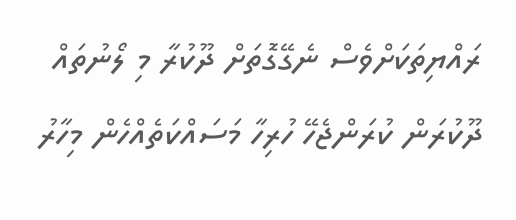ރައްޔިތަކަށްވެސް ނެގޭގޮތަށް ދޫކުރާ މި ލޯނުތައް ދޫކުރަން ކުރަންޖެހޭ ހުރިހާ މަސައްކަތެއްހެން މިހާރު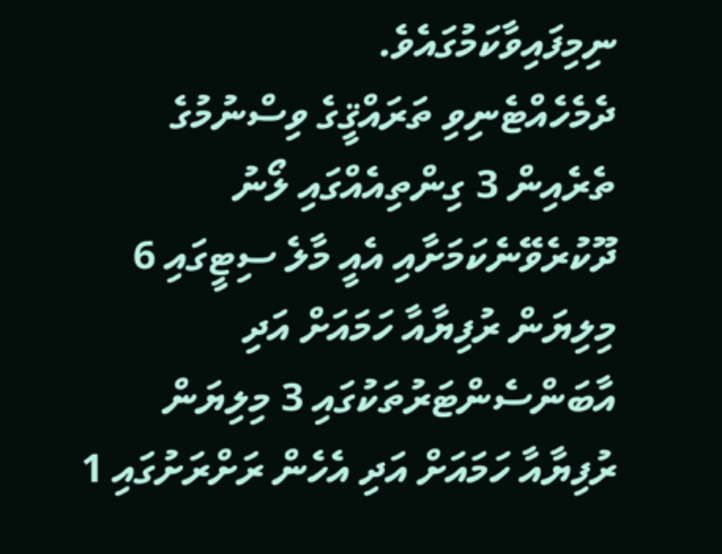ނިމިފައިވާކަމުގައެވެ.
ދެމެހެއްޓެނިވި ތަރައްޤީގެ ވިސްނުމުގެ ތެރެއިން 3 ގިންތިއެއްގައި ލޯނު ދޫކުރެވޭނެކަމަށާއި އެއީ މާލެ ސިޓީގައި 6 މިލިޔަން ރުފިޔާއާ ހަމައަށް އަދި އާބަންސެންޓަރުތަކުގައި 3 މިލިޔަން ރުފިޔާއާ ހަމައަށް އަދި އެހެން ރަށްރަށުގައި 1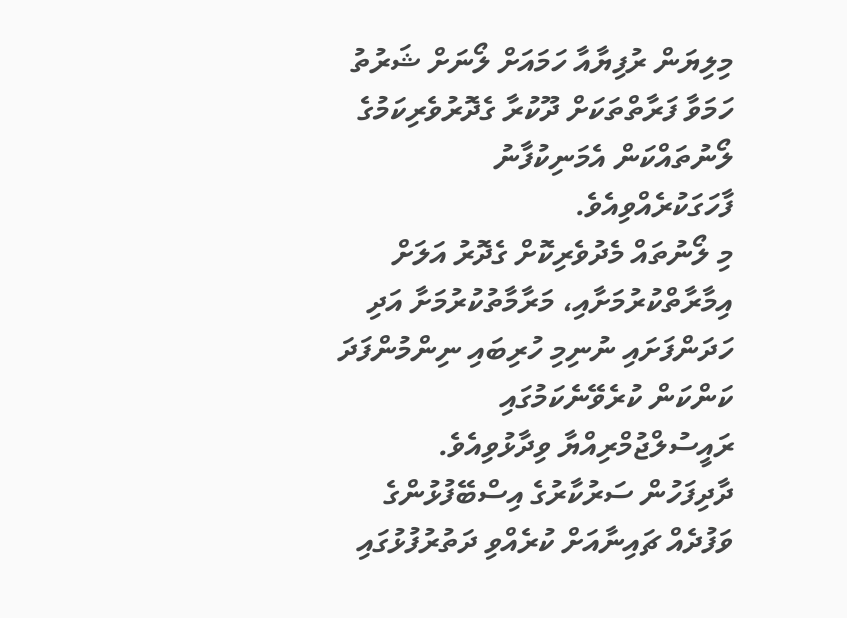މިލިޔަން ރުފިޔާއާ ހަމައަށް ލޯނަށް ޝަރުތު ހަމަވާ ފަރާތްތަކަށް ދޫކުރާ ގެދޮރުވެރިކަމުގެ ލޯނުތައްކަން އެމަނިކުފާނު ފާހަގަކުރެއްވިއެވެ.
މި ލޯނުތައް މެދުވެރިކޮށް ގެދޮރު އަލަށް އިމާރާތްކުރުމަށާއި، މަރާމާތުކުރުމަށާ އަދި ހަދަންފަށައި ނުނިމި ހުރިބައި ނިންމުންފަދަ ކަންކަން ކުރެވޭނެކަމުގައި ރައީސުލްޖުމްރިއްޔާ ވިދާޅުވިއެވެ.
ދާދިފަހުން ސަރުކާރުގެ އިސްބޭފުޅުންގެ ވަފުދެއް ޗައިނާއަށް ކުރެއްވި ދަތުރުފުޅުގައި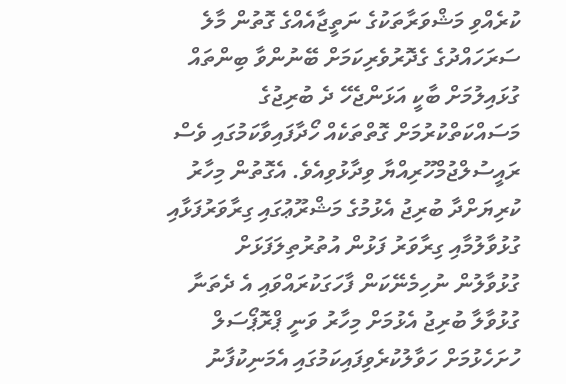ކުރެއްވި މަޝްވަރާތަކުގެ ނަތީޖާއެއްގެ ގޮތުން މާލެ ސަރަހައްދުގެ ގެދޮރުވެރިކަމަށް ބޭނުންވާ ބިންތައް ގުޅައިލުމަށް ބާކީ އަޅަންޖެހޭ ދެ ބުރިޖުގެ މަސައްކަތްކުރުމަށް ގޮތްތަކެއް ހޯދާފައިވާކަމުގައި ވެސް ރައީސުލްޖުމްހޫރިއްޔާ ވިދާޅުވިއެވެ. އެގޮތުން މިހާރު ކުރިޔަށްދާ ބުރިޖު އެޅުމުގެ މަޝްރޫޢުގައި ގިރާވަރުފަޅާއި ގުޅުވާލުމާއި ގިރާވަރު ފަޅުން އުތުރުތިލަފަޅަށް ގުޅުވާލުން ނުހިމެނޭކަން ފާހަގަކުރައްވައި އެ ދެތަނާ ގުޅުވާލާ ބުރިޖު އެޅުމަށް މިހާރު ވަނީ ޕްރޮޕޯސަލް ހުށަހެޅުމަށް ހަވާލުކުރެވިފައިކަމުގައި އެމަނިކުފާނު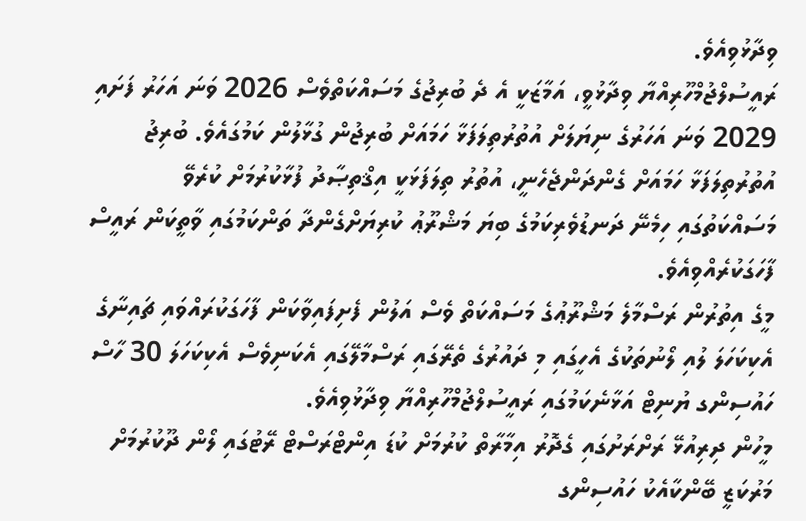ވިދާޅުވިއެވެ.
ރައީސުލްޖުމްހޫރިއްޔާ ވިދާޅުވީ، އަމާޒަކީ އެ ދެ ބުރިޖުގެ މަސައްކަތްވެސް 2026 ވަނަ އަހަރު ފަށައި 2029 ވަނަ އަހަރުގެ ނިޔަލަށް އުތުރުތިލަފަޅާ ހަމައަށް ބުރިޖުން ގުޅާލުން ކަމުގައެވެ. ބުރިޖު އުތުރުތިލަފަޅާ ހަމައަށް ގެންދަންޖެހެނީ، އުތުރު ތިލަފަޅަކީ އިޤްތިޞާދު ފުޅާކުރުމަށް ކުރެވޭ މަސައްކަތުގައި ހިމެނޭ ދަނޑުވެރިކަމުގެ ބިޔަ މަޝްރޫޢު ކުރިޔަށްގެންދާ ތަންކަމުގައި ވާތީކަން ރައީސް ފާހަގަކުރެއްވިއެވެ.
މީގެ އިތުރުން ރަސްމާލެ މަޝްރޫޢުގެ މަސައްކަތް ވެސް އަލުން ފެށިފައިވާކަން ފާހަގަކުރައްވައި ޗައިނާގެ އެކިކަހަލަ ލުއި ލޯނުތަކުގެ އެހީގައި މި ދައުރުގެ ތެރޭގައި ރަސްމާލޭގައި އެކަނިވެސް އެކިކަހަލަ 30 ހާސް ހައުސިންގ ޔުނިޓް އަޅާނެކަމުގައި ރައީސުލްޖުމްހޫރިއްޔާ ވިދާޅުވިއެވެ.
މީހުން ދިރިއުޅޭ ރަށްރަށުގައި ގެދޮރު އިމާރާތް ކުރުމަށް ކުޑަ އިންޓްރަސްޓް ރޭޓުގައި ލޯން ދޫކުރުމަށް މަރުކަޒީ ބޭންކާއެކު ހައުސިންގ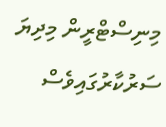މިނިސްޓްރީން މިދިޔަ ސަރުކާރުގައިވެސް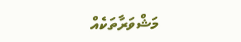މަޝްވަރާތަކެއް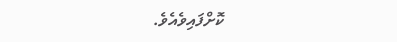ކޮށްފައިވެއެވެ.